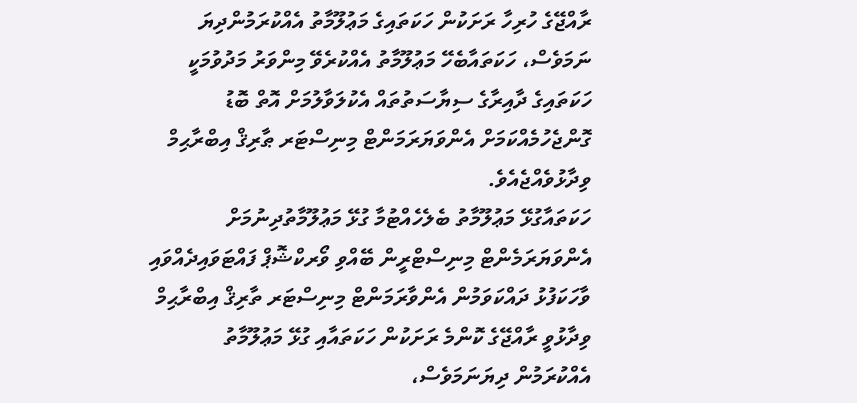ރާއްޖޭގެ ހުރިހާ ރަށަކުން ހަކަތައިގެ މަޢުލޫމާތު އެއްކުރަމުންދިޔަ ނަމަވެސް، ހަކަތައާބެހޭ މަޢުލޫމާތު އެއްކުރެވޭ މިންވަރު މަދުވުމަކީ ހަކަތައިގެ ދާއިރާގެ ސިޔާސަތުތައް އެކުލަވާލުމަށް އޮތް ބޮޑު ގޮންޖެހުމެއްކަމަށް އެންވަޔަރަމަންޓް މިނިސްޓަރ ޠާރިޤް އިބްރާޙިމް ވިދާޅުވެއްޖެއެވެ.
ހަކަތައާގުޅޭ މަޢުލޫމާތު ބެލެހެއްޓުމާ ގުޅޭ މަޢުލޫމާތުދިނުމަށް އެންވަޔަރަމެންޓް މިނިސްޓްރީން ބޭއްވި ވޯރކްޝޮޕް ފައްޓަވައިދެއްވައި ވާހަކަފުޅު ދައްކަވަމުން އެންވާރަމަންޓް މިނިސްޓަރ ތާރިޤް އިބްރާޙިމް ވިދާޅުވީ ރާއްޖޭގެ ކޮންމެ ރަށަކުން ހަކަތައާއި ގުޅޭ މަޢުލޫމާތު އެއްކުރަމުން ދިޔަނަމަވެސް،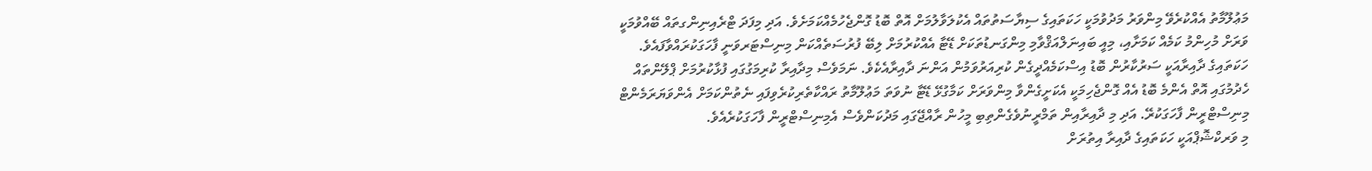މަޢުލޫމާތު އެއްކުރެވޭ މިންވަރު މަދުވުމަކީ ހަކަތައިގެ ސިޔާސަތުތައް އެކުލަވާލުމަށް އޮތް ބޮޑު ގޮންޖެހުމެއްކަމަށެވެ. އަދި މިފަދަ ޓްރެއިނިންގތައް ބޭއްވުމަކީ ވަރަށް މުހިންމު ކަމެއް ކަމަށާއި، މިއީ ބައިނަލްއަޤްވާމި މިންގަނޑުތަކަށް ޑޭޓާ އެއްކުރުމަށް ލިބޭ ފުރުސަތެއްކަން މިނިސްޓަރވަނީ ފާހަގަކުރައްވާފައެވެ.
ހަކަތައިގެ ދާއިރާއަކީ ސަރުކާރުން ބޮޑު އިސްކަމެއްދީގެން ކުރިއަރުވަމުން އަންނަ ދާއިރާއެކެވެ. ނަމަވެސް މިދާއިރާ ކުރިމަގުގައި ފުޅާކުރުމަށް ޕްލޭންތައް ހެދުމުގައި އޮތް އެންމެ ބޮޑު އެއް ގޮންޖެހިމަކީ އެކަށީގެންވާ މިންވަރަށް ކަމާގުޅޭ ޑޭޓާ ނުވަތަ މަޢުލޫމާތު ރައްކާތެރިކުރެވިފައި ނެތުންކަމަށް އެންވަޔަރަމެންޓް މިނިސްޓްރީން ފާހަގަކުރޭ. އަދި މި ދާއިރާއިން ތަމްރީނުވެގެންތިބި މީހުން ރާއްޖޭގައި މަދުކަންވެސް އެމިނިސްޓްރީން ފާހަގަކުރެއެވެ.
މި ވަރކްޝޮޕްއަކީ ހަކަތައިގެ ދާއިރާ އިތުރަށް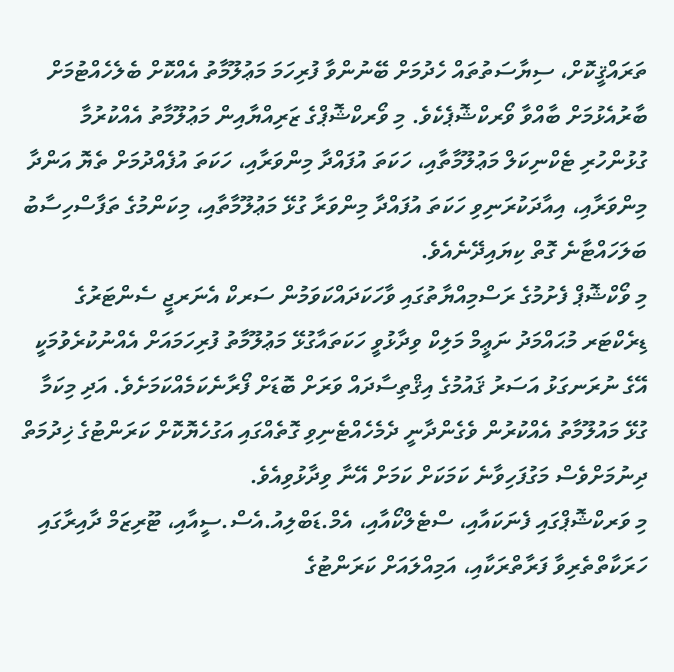ތަރައްޤީކޮށް، ސިޔާސަތުތައް ހެދުމަށް ބޭނުންވާ ފުރިހަމަ މަޢުލޫމާތު އެއްކޮށް ބެލެހެއްޓުމަށް ބާރުއެޅުމަށް ބާއްވާ ވޯރކްޝޮޕެކެވެ. މި ވޯރކްޝޮޕްގެ ޒަރިއްޔާއިން މަޢުލޫމާތު އެއްކުރުމާ ގުޅުންހުރި ޓެކްނިކަލް މަޢުލޫމާތާއި، ހަކަތަ އުފައްދާ މިންވަރާއި، ހަކަތަ އުފެއްދުމަށް ތެޔޮ އަންދާ މިންވަރާއި، އިއާދަކުރަނިވި ހަކަތަ އުފައްދާ މިންވަރާ ގުޅޭ މަޢުލޫމާތާއި، މިކަންމުގެ ތަފާސްހިސާބު ބަލަހައްޓާނެ ގޮތް ކިޔައިދޭނެއެވެ.
މި ވޯކްޝޮޕް ފެށުމުގެ ރަސްމިއްޔާތުގައި ވާހަކަދައްކަވަމުން ސަރކް އެނަރޖީ ސެންޓަރުގެ ޑިރެކްޓަރ މުޙައްމަދު ނަޢީމް މަލިކް ވިދާޅުވީ ހަކަތައާގުޅޭ މަޢުލޫމާތު ފުރިހަމައަށް އެއްނުކުރެވުމަކީ އޭގެ ނުރަނގަޅު އަސަރު ޤައުމުގެ އިޤްތިސާދައް ވަރަށް ބޮޑަށް ފޯރާނެކަމެއްކަމަށެވެ. އަދި މިކަމާ ގުޅޭ މައުލޫމާތު އެއްކުރުން ވެގެންދާނީ ދެމެހެއްޓެނިވި ގޮތެއްގައި އަގުހެޔޮކޮށް ކަރަންޓުގެ ޚިދުމަތް ދިނުމަށްވެސް މަގުފަހިވާނެ ކަމަކަށް ކަމަށް އޭނާ ވިދާޅުވިއެވެ.
މި ވަރކްޝޮޕްގައި ފެނަކައާއި، ސްޓެލްކޯއާއި، އެމް.ޑަބްލިއު.އެސް.ސީއާއި، ޓޫރިޒަމް ދާއިރާގައި ހަރަކާތްތެރިވާ ފަރާތްރަކާއި، އަމިއްލައަށް ކަރަންޓުގެ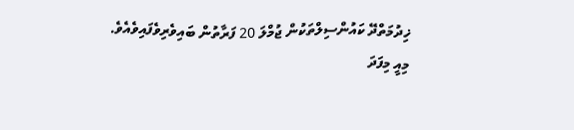ޚިދުމަތްދޭ ކައުންސިލްތަކުން ޖުމްލަ 20 ފަރާތުން ބައިވެރިވެފައިވެއެވެ.
މިއީ މިފަދަ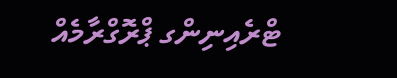ޓްރެއިނިންގ ޕްރޮގްރާމެއް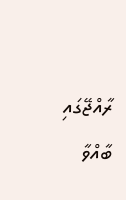ރާއްޖޭގައި ބާއްވާ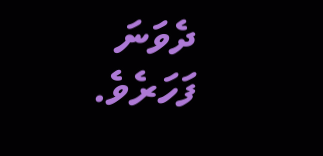ދެވަނަ ފަހަރެވެ.